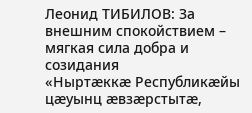Леонид ТИБИЛОВ: За внешним спокойствием – мягкая сила добра и созидания
«Ныртæккæ Республикæйы цæуынц æвзæрстытæ,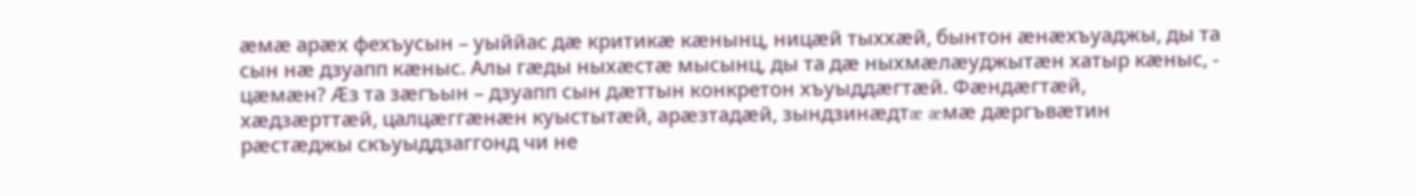æмæ арæх фехъусын – уыййас дæ критикæ кæнынц, ницæй тыххæй, бынтон æнæхъуаджы, ды та сын нæ дзуапп кæныс. Алы гæды ныхæстæ мысынц, ды та дæ ныхмæлæуджытæн хатыр кæныс, - цæмæн? Æз та зæгъын – дзуапп сын дæттын конкретон хъуыддæгтæй. Фæндæгтæй, хæдзæрттæй, цалцæггæнæн куыстытæй, арæзтадæй, зындзинæдтæ æмæ дæргъвæтин рæстæджы скъуыддзаггонд чи не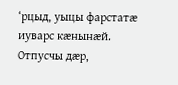‘рцыд, уыцы фарстатæ иуварс кæнынæй. Отпусчы дæр,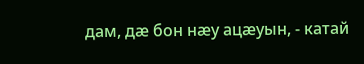дам, дæ бон нæу ацæуын, - катай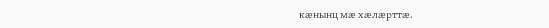кæнынц мæ хæлæрттæ.